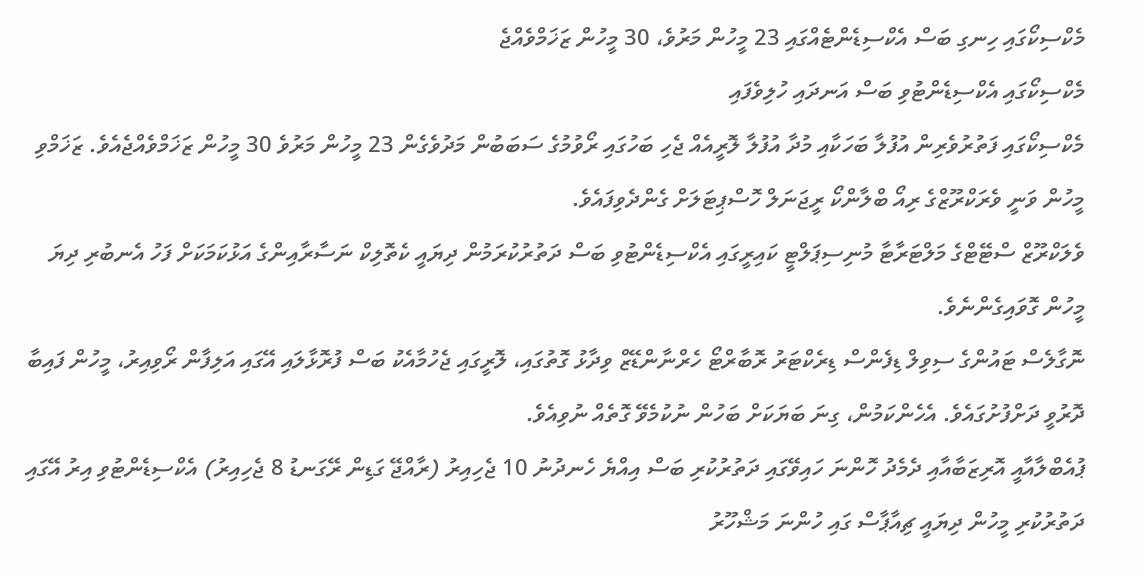މެކްސިކޯގައި ހިނގި ބަސް އެކްސިޑެންޓެއްގައި 23 މީހުން މަރުވެ، 30 މީހުން ޒަޚަމްވެއްޖެ
މެކްސިކޯގައި އެކްސިޑެންޓުވި ބަސް އަނދައި ހުލިވެފައި
މެކްސިކޯގައި ފަތުރުވެރިން އުފުލާ ބަހަކާއި މުދާ އުފުލާ ލޮރީއެއް ޖެހި ބަހުގައި ރޯވުމުގެ ސަބަބުން މަދުވެގެން 23 މީހުން މަރުވެ 30 މީހުން ޒަޚަމްވެއްޖެއެވެ. ޒަޚަމްވި މީހުން ވަނީ ވެރަކްރޫޒްގެ ރިއޯ ބްލާންކޯ ރީޖަނަލް ހޮސްޕިޓަލަށް ގެންދެވިފައެވެ.
ވެލަކްރޫޒް ސްޓޭޓްގެ މަލްޓަރާޓާ މުނިސިޕަލްޓީ ކައިރީގައި އެކްސިޑެންޓުވި ބަސް ދަތުރުކުރަމުން ދިޔައީ ކެތޮލިކް ނަސާރާއިންގެ އަޅުކަމަކަށް ފަހު އެނބުރި ދިޔަ މީހުން ގޮވައިގެންނެވެ.
ނޮގާލެސް ޓައުންގެ ސިވިލް ޑިފެންސް ޑިރެކްޓަރު ރޮބާރްޓޯ ހެރްނާންޑޭޒް ވިދާޅު ގޮތުގައި، ލޮރީގައި ޖެހުމާއެކު ބަސް ފުރޮޅާލައި އޭގައި އަލިފާން ރޯވިއިރު، މީހުން ފައިބާ ދޮރުވީ ދަށްފުށުގައެވެ. އެހެންކަމުން، ގިނަ ބަޔަކަށް ބަހުން ނުކުމެވޭ ގޮތެއް ނުވިއެވެ.
ޕުއެބްލާއާއީ އޮރިޒަބާއާއި ދެމެދު ހޮންނަ ހައިވޭގައި ދަތުރުކުރި ބަސް އިއްޔެ ހެނދުނު 10 ޖެހިއިރު (ރާއްޖޭ ގަޑިން ރޭގަނޑު 8 ޖެހިއިރު) އެކްސިޑެންޓުވި އިރު އޭގައި ދަތުރުކުރި މީހުން ދިޔައީ ޗިއާޕާސް ގައި ހުންނަ މަޝްހޫރު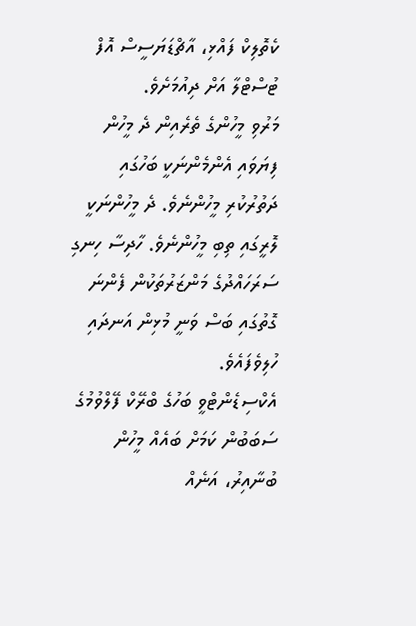ކެތޮލިކް ފައްޅި، އާޗްޑަޔަސީސް އޮފް ޓުސްޓްލާ އަށް ދިއުމަށެވެ.
މަރުވި މީހުންގެ ތެރެއިން ދެ މީހުން ފިޔަވައި އެންމެންނަކީ ބަހުގައި ދަތުރުކުރި މީހުންނެވެ. ދެ މީހުންނަކީ ލޮރީގައި ތިބި މީހުންނެވެ. ހާދިސާ ހިނގި ސަރަހައްދުގެ މަންޒަރުތަކުން ފެންނަ ގޮތުގައި ބަސް ވަނީ މުޅިން އަނދައި ހުލިވެފައެވެ.
އެކްސިޑެންޓްވީ ބަހުގެ ބްރޭކް ފޭލްވުމުގެ ސަބަބުން ކަމަށް ބައެއް މީހުން ބުނާއިރު، އަނެއް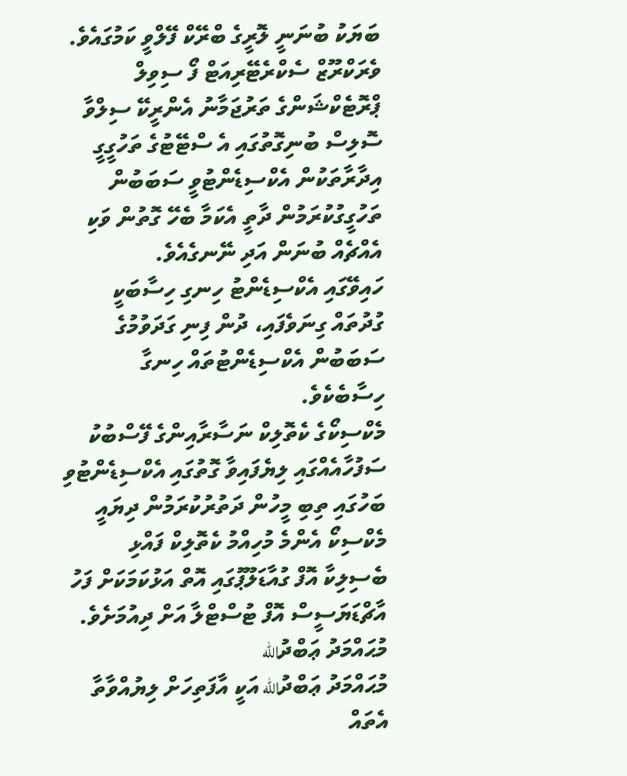ބަޔަކު ބުނަނީ ލޮރީގެ ބްރޭކް ފޭލްވީ ކަމުގައެވެ. ވެރަކްރޫޒް ސެކްރެޓޭރިއަޓް ފޯ ސިވިލް ޕްރޮޓެކްޝަންގެ ތަރުޖަމާނު އެންރީކޭ ސިލްވާ ސޮލިސް ބުނިގޮތުގައި އެ ސްޓޭޓުގެ ތަހުގީގީ އިދާރާތަކުން އެކްސިޑެންޓުވީ ސަބަބުން ތަހުގީގުކުރަމުން ދާތީ އެކަމާ ބެހޭ ގޮތުން ވަކި އެއްޗެއް ބުނަން އަދި ނޭނގެއެވެ.
ހައިވޭގައި އެކްސިޑެންޓު ހިނގި ހިސާބަކީ ގުދުތައް ގިނަވެފައި، ދުން ފިނި ގަދަވުމުގެ ސަބަބުން އެކްސިޑެންޓުތައް ހިނގާ ހިސާބެކެވެ.
މެކްސިކޯގެ ކެތޮލިކް ނަސާރާއިންގެ ފޭސްބުކު ސަފުހާއެއްގައި ލިޔެފައިވާ ގޮތުގައި އެކްސިޑެންޓުވި ބަހުގައި ތިބި މީހުން ދަތުރުކުރަމުން ދިޔައީ މެކްސިކޯ އެންމެ މުހިއްމު ކެތޮލިކް ފައްޅި ބެސިލިކާ އޮފް ގުއާޑަލޫޕުގައި އޮތް އަޅުކަމަކަށް ފަހު އާޗްޑަޔަސީސް އޮފް ޓުސްޓްލާ އަށް ދިއުމަށެވެ.
މުޙައްމަދު ޢަބްދުالله
މުޙައްމަދު ޢަބްދުالله އަކީ އާފަތިހަށް ލިޔުއްވާތާ އެތައް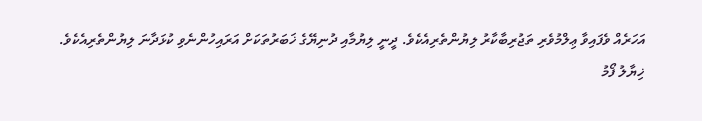އަހަރެއް ވެފައިވާ ޢިލްމުވެރި ތަޖުރިބާކާރު ލިޔުންތެރިއެކެވެ. ދީނީ ލިޔުމާއި ދުނިޔޭގެ ޚަބަރުތަކަށް އަރައިހުންނެވި ކުޅަދާނަ ލިޔުންތެރިއެކެވެ.
ޚިޔާލު ފޯމު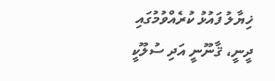ޚިޔާލު ފައުޅު ކުރެއްވުމުގައި ދީނީ، ޤާނޫނީ އަދި ސުލޫކީ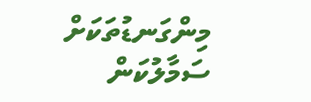މިންގަނޑުތަކަށް ސަމާލުކަން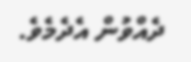ދެއްވުން އެދެމެވެ.